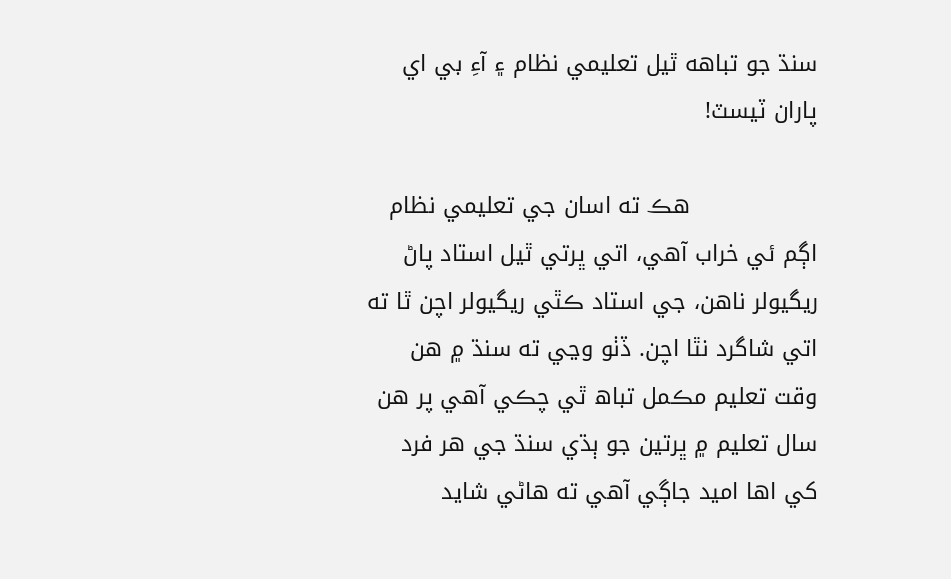سنڌ جو تباھه ٿيل تعليمي نظام ۽ آءِ بي اي پاران ٽيسٽ!

                 هڪ ته اسان جي تعليمي نظام اڳم ئي خراب آهي، اتي ڀرتي ٿيل استاد پاڻ ريگيولر ناهن، جي استاد ڪٿي ريگيولر اچن ٿا ته اتي شاگرد نٿا اچن. ڏٺو وڃي ته سنڌ ۾ هن وقت تعليم مڪمل تباھ ٿي چڪي آهي پر هن سال تعليم ۾ ڀرتين جو ٻڌي سنڌ جي هر فرد کي اها اميد جاڳي آهي ته ھاڻي شايد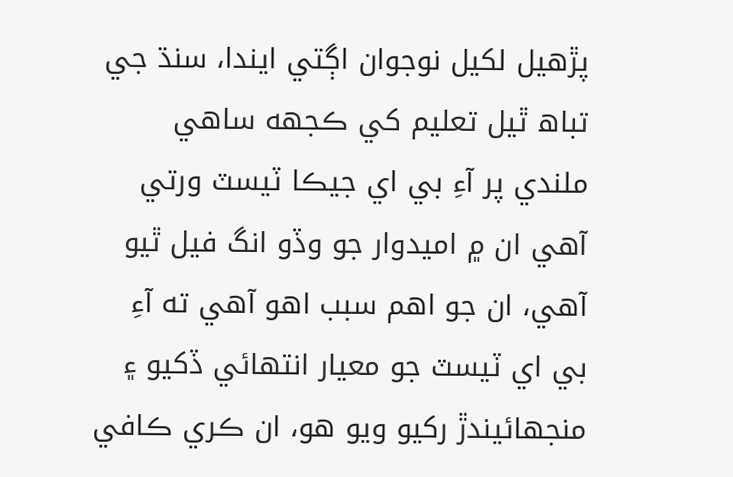پڙهيل لکيل نوجوان اڳتي ايندا، سنڌ جي تباھ ٿيل تعليم کي ڪجهه ساهي ملندي پر آءِ بي اي جيڪا ٽيسٽ ورتي آهي ان ۾ اميدوار جو وڏو انگ فيل ٿيو آهي، ان جو اهم سبب اهو آهي ته آءِ بي اي ٽيسٽ جو معيار انتهائي ڏکيو ۽ منجهائيندڙ رکيو ويو هو، ان ڪري ڪافي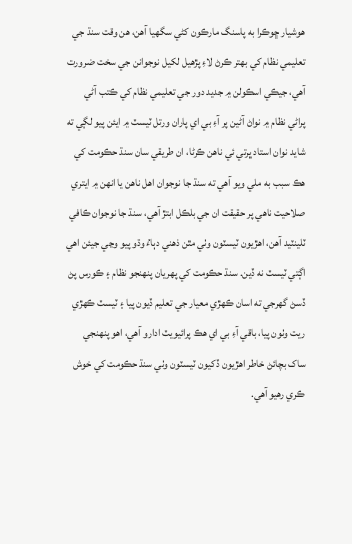هوشيار ڇوڪرا به پاسنگ مارڪون کڻي سگهيا آهن، هن وقت سنڌ جي تعليمي نظام کي بهتر ڪرڻ لاءِ پڙهيل لکيل نوجوانن جي سخت ضرورت آهي، جيڪي اسڪولن ۾ جديد دور جي تعليمي نظام کي ڪتب آڻي پراڻي نظام ۾ نواڻ آڻين پر آءِ بي اي پاران ورتل ٽيسٽ ۾ ايئن پيو لڳي ته شايد نوان استاد ڀرتي ئي ناھن ڪرڻا، ان طريقي سان سنڌ حڪومت کي هڪ سبب به ملي ويو آهي ته سنڌ جا نوجوان اهل ناھن يا انهن ۾ ايتري صلاحيت ناهي پر حقيقت ان جي بلڪل ابتڙ آهي، سنڌ جا نوجوان ڪافي ٽلينٽيد آهن، اهڙيون ٽيسٽون وٺي مٿن ذهني دٻاءُ وڌو پيو وڃي جيئن اهي اڳتي ٽيسٽ نه ڏين. سنڌ حڪومت کي پهريان پنهنجو نظام ۽ ڪورس پڻ ڏسڻ گهرجي ته اسان ڪهڙي معيار جي تعليم ڏيون پيا ۽ ٽيسٽ ڪهڙي ريت وٺون پيا، باقي آءِ بي اي هڪ پرائيويٽ ادارو آهي، اهو پنهنجي ساک بچائڻ خاطر اهڙيون ڏکيون ٽيسٽون وٺي سنڌ حڪومت کي خوش ڪري رهيو آهي.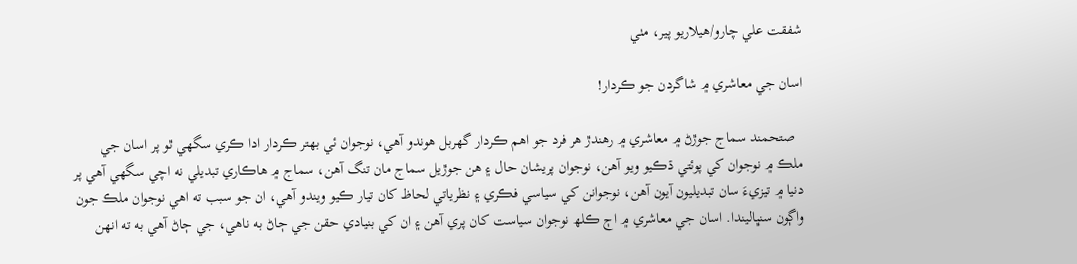شفقت علي چارو/هيلاريو پير، مٺي

اسان جي معاشري ۾ شاگردن جو ڪردار!

  صتحمند سماج جوڙڻ ۾ معاشري ۾ رھندڙ ھر فرد جو اھم ڪردار گھربل هوندو آھي، نوجوان ئي بھتر ڪردار ادا ڪري سگھي ٿو پر اسان جي ملڪ ۾ نوجوان کي پوئتي ڌڪيو ويو آھن، نوجوان پريشان حال ۽ ھن جوڙيل سماج مان تنگ آھن، سماج ۾ هاڪاري تبديلي نه اچي سگھي آھي پر دنيا ۾ تيزيءَ سان تبديليون آيون آھن، نوجوانن کي سياسي فڪري ۽ نظرياتي لحاظ کان تيار ڪيو ويندو آھي، ان جو سبب ته اھي نوجوان ملڪ جون واڳون سنڀاليندا. اسان جي معاشري ۾ اڄ ڪلھ نوجوان سياست کان پري آھن ۽ ان کي بنيادي حقن جي ڄاڻ به ناھي، جي ڄاڻ آھي به ته انھن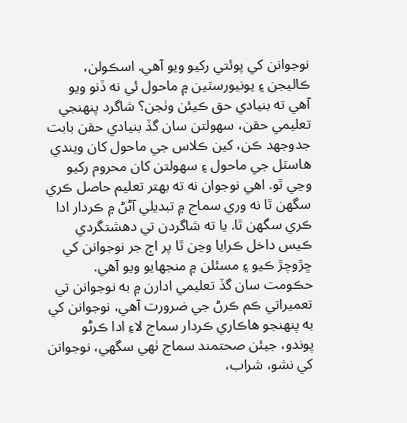نوجوانن کي پوئتي رکيو ويو آھي. اسڪولن، ڪاليجن ۽ يونيورسٽين ۾ ماحول ئي نه ڏنو ويو آھي ته بنيادي حق ڪيئن وٺجن؟ شاگرد پنھنجي تعليمي حقن، سھولتن سان گڏ بنيادي حقن بابت جدوجھد ڪن، کين ڪلاس جي ماحول کان ويندي ھاسٽل جي ماحول ۽ سھولتن کان محروم رکيو وڃي ٿو. اھي نوجوان نه ته بھتر تعليم حاصل ڪري سگھن ٿا نه وري سماج ۾ تبديلي آڻڻ ۾ ڪردار ادا ڪري سگھن ٿا. يا ته شاگردن تي دھشتگردي ڪيس داخل ڪرايا وڃن ٿا پر اڄ جر نوجوانن کي ڇڙوچڙ ڪيو ۽ مسئلن ۾ منجھايو ويو آھي. حڪومت سان گڏ تعليمي ادارن ۾ به نوجوانن تي تعميراتي ڪم ڪرڻ جي ضرورت آھي، نوجوانن کي به پنھنجو هاڪاري ڪردار سماج لاءِ ادا ڪرڻو پوندو، جيئن صحتمند سماج ٺھي سگھي، نوجوانن کي نشو، شراب،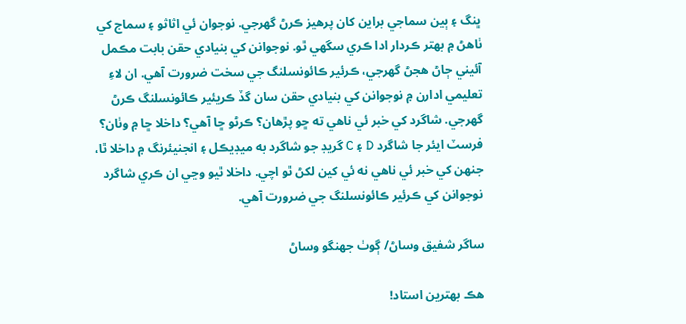ڀنگ ۽ ٻين سماجي براين کان پرهيز ڪرڻ گھرجي. نوجوان ئي اثاثو ۽ سماج کي ٺاھڻ ۾ بھتر ڪردار ادا ڪري سگھي ٿو. نوجوانن کي بنيادي حقن بابت مڪمل آئيني ڄاڻ ھجڻ گھرجي، ڪرئير ڪائونسلنگ جي سخت ضرورت آھي. ان لاءِ تعليمي ادارن ۾ نوجوانن کي بنيادي حقن سان گڏ ڪريئير ڪائونسلنگ ڪرڻ گھرجي. شاگرد کي خبر ئي ناھي ته ڇو پڙھان؟ ڪرڻو ڇا آھي؟ داخلا ڇا ۾ وٺان؟ فرسٽ ايئر جا شاگرد D ۽ C گريڊ جو شاگرد به ميڊيڪل ۽ انجنيئرنگ ۾ داخلا ٿا، جنھن کي خبر ئي ناھي نه ئي کين لکڻ ٿو اچي. داخلا ٿيو وڃي ان ڪري شاگرد نوجوانن کي ڪرئير ڪائونسلنگ جي ضرورت آھي.

ساگر شفيق وساڻ/ ڳوٺ جھنگو وساڻ

ھڪ بھترين استاد!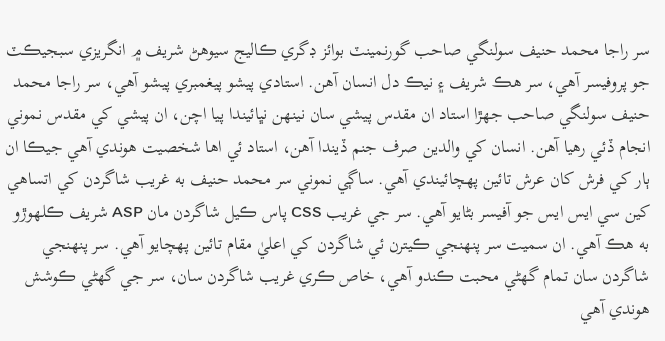سر راجا محمد حنيف سولنگي صاحب گورنمينٽ بوائز ڊگري ڪاليج سيوھڻ شريف ۾ انگريزي سبجيڪٽ جو پروفيسر آهي، سر ھڪ شريف ۽ نيڪ دل انسان آهن. استادي پيشو پيغمبري پيشو آهي، سر راجا محمد حنيف سولنگي صاحب جھڙا استاد ان مقدس پيشي سان نينهن نڀائيندا پيا اچن، ان پيشي کي مقدس نموني انجام ڏئي رهيا آھن. انسان کي والدين صرف جنم ڏيندا آھن، استاد ئي اھا شخصيت هوندي آھي جيڪا ان ٻار کي فرش کان عرش تائين پهچائيندي آھي. ساڳي نموني سر محمد حنيف به غريب شاگردن کي اتساهي کين سي ايس ايس جو آفيسر بڻايو آھي. سر جي غريب CSS پاس ڪيل شاگردن مان ASP شريف ڪلھوڙو به ھڪ آھي. ان سميت سر پنھنجي ڪيترن ئي شاگردن کي اعليٰ مقام تائين پھچايو آھي. سر پنھنجي شاگردن سان تمام گھڻي محبت ڪندو آھي، خاص ڪري غريب شاگردن سان، سر جي گھڻي ڪوشش ھوندي آھي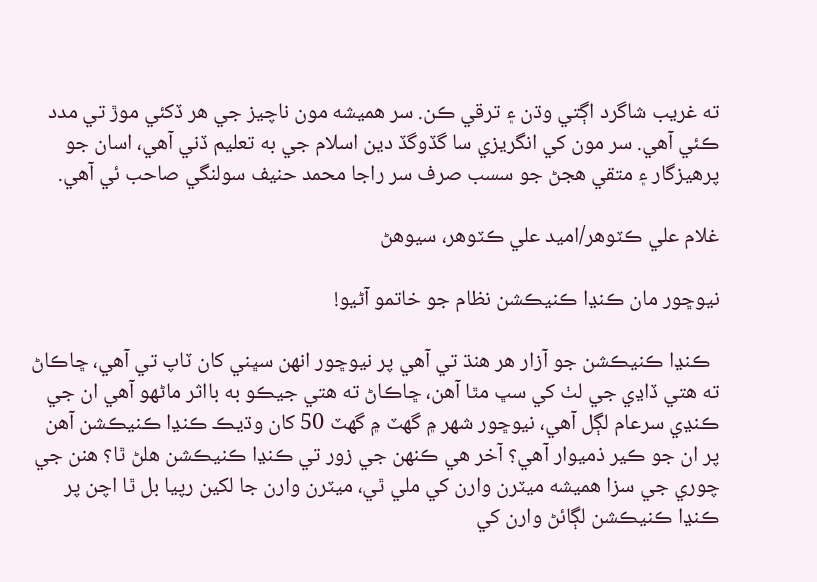ته غريب شاگرد اڳتي وڌن ۽ ترقي ڪن. سر ھميشه مون ناچيز جي ھر ڏکئي موڙ تي مدد ڪئي آهي. سر مون کي انگريزي سا گڏوگڏ دين اسلام جي به تعليم ڏني آهي، اسان جو پرھيزگار ۽ متقي ھجڻ جو سسب صرف سر راجا محمد حنيف سولنگي صاحب ئي آهي.

غلام علي ڪٽوهر/اميد علي ڪٽوهر، سيوهڻ

نيوڇور مان ڪنڍا ڪنيڪشن نظام جو خاتمو آڻيو!

  ڪنڍا ڪنيڪشن جو آزار هر هنڌ تي آهي پر نيوڇور انهن سڀني کان ٽاپ تي آهي، ڇاڪاڻ ته هتي ڏاڍي جي لٺ کي سڀ مٿا آهن، ڇاڪاڻ ته هتي جيڪو به بااثر ماڻهو آهي ان جي ڪنڍي سرعام لڳل آهي، نيوڇور شهر ۾ گهٽ ۾ گهٽ 50 کان وڌيڪ ڪنڍا ڪنيڪشن آهن پر ان جو ڪير ذميوار آهي؟ آخر هي ڪنهن جي زور تي ڪنڍا ڪنيڪشن هلڻ ٿا؟ هنن جي چوري جي سزا هميشه ميٽرن وارن کي ملي ٿي، ميٽرن وارن جا لکين رپيا بل ٿا اچن پر ڪنڍا ڪنيڪشن لڳائڻ وارن کي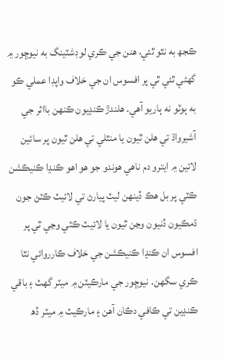ڪجھ به نٿو ٿئي، هنن جي ڪري لوڊشٽينگ به نيوڇور ۾ گهڻي ٿئي ٿي پر افسوس ان جي خلاف واپڊا عملي ڪو به ٻوٽو نه ٻاريو آهي. هلندڙ ڪنڍيون ڪنهن بااثر جي آشيرواڌ تي هلن ٿيون يا منٿلي تي هلن ٿيون پر سائين لائين ۾ ايترو دم ناهي هوندو جو هو اهو ڪنڍا ڪنيڪشن ڪٽي پر بل هڪ ڏينهن ليٽ پيارڻ تي لائيٽ ڪٽڻ جون ڌمڪيون ڏنيون وڃن ٿيون يا لائيٽ ڪٽي وڃي ٿي پر افسوس ان ڪنڍا ڪنيڪشن جي خلاف ڪارروائي نٿا ڪري سگهن. نيوڇور جي مارڪيٽن ۾ ميٽر گهٽ ۽ باقي ڪنڍين تي ڪافي دڪان آهن ۽ مارڪيٽ ۾ ميٽر ڏھ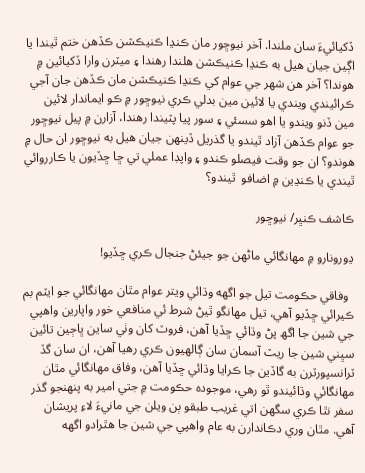ڏکيائيءَ سان ملندا. آخر نيوڇور مان ڪنڍا ڪنيڪشن ڪڏهن ختم ٿيندا يا اڳين جيان هيل به ڪنڍا ڪنيڪشن هلندا رهندا ۽ ميٽرن وارا ڏکيائين ۾ هوندا؟ آخر هن شهر جي عوام کي ڪنڍا ڪنيڪشن مان ڪڏهن جان آجي ڪرائيندي ويندي يا لائين مين بدلي ڪري نيوڇور ۾ ڪو ايماندار لائين مين ڏنو ويندو يا اهو سسئي ۽ سور پيا پٽيندا رهندا، آزارن ۾ پيل نيوڇور جو عوام ڪڏهن آزاد ٿيندو يا گذريل ڏينهن جيان هيل به نيوڇور ان حال ۾ هوندو؟ ان جو وقت فيصلو ڪندو ۽ واپڊا عملي تي ڇا ڇڏيون يا ڪارروائي ٿيندي يا ڪنڍين ۾ اضافو  ٿيندو؟

ڪاشف ڪنڀر/ نيوڇور

ڍورونارو ۾ مهانگائي ماڻهن جو جيئڻ جنجال ڪري ڇڏيو!

  وفاقي حڪومت تيل جو اگهه وڌائي ويتر عوام مٿان مهانگائي جو ايٽم بم ڪيرائي ڇڏيو آهي، تيل مهانگو ٿيڻ شرط ئي منافعي خور واپارين واهپي جي شين جا اگھ پڻ وڌائي ڇڏيا آهن، فروٽ کان وٺي ساين ڀاڄين تائين سڀني شين جا ريٽ آسمان سان ڳالهيون ڪري رهيا آهن، ان سان گڏ ٽرانسپورٽرن به گاڏين جا ڪرايا وڌائي ڇڏيا آهن، وفاق مهانگائي مٿان مهانگائي وڌائيندو ٿو رهي، موجوده حڪومت ۾ جتي امير به پنهنجو گذر سفر نٿا ڪري سگهن اتي غريب طبقو ٻن ويلن جي مانيءَ لاءِ پريشان آهي. مٿان وري دڪاندارن به عام واهپي جي شين جا هٿرادو اگھه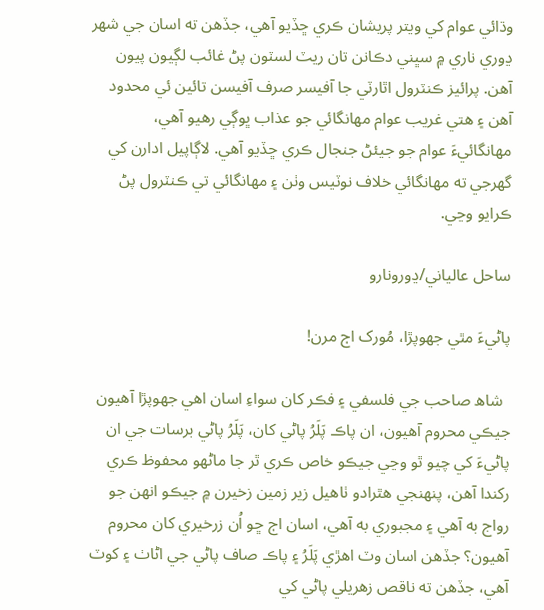وڌائي عوام کي ويتر پريشان ڪري ڇڏيو آهي، جڏهن ته اسان جي شهر ڍوري ناري ۾ سڀني دڪانن تان ريٽ لسٽون پڻ غائب لڳيون پيون آهن. پرائيز ڪنٽرول اٿارٽي جا آفيسر صرف آفيسن تائين ئي محدود آهن ۽ هتي غريب عوام مهانگائي جو عذاب ڀوڳي رهيو آهي، مهانگائيءَ عوام جو جيئڻ جنجال ڪري ڇڏيو آهي. لاڳاپيل ادارن کي گهرجي ته مهانگائي خلاف نوٽيس وٺن ۽ مهانگائي تي ڪنٽرول پڻ ڪرايو وڃي.

ساحل عالياني/ڍورونارو

پاڻيءَ مٿي جھوپڙا، مُورک اڄ مرن!

  شاھ صاحب جي فلسفي ۽ فڪر کان سواءِ اسان اھي جھوپڙا آھيون جيڪي محروم آھيون، ان پاڪ پَلَرُ پاڻي کان، پَلَرُ پاڻي برسات جي ان پاڻيءَ کي چيو ٿو وڃي جيڪو خاص ڪري ٿر جا ماڻھو محفوظ ڪري رکندا آھن، پنهنجي ھٿرادو ٺاھيل زير زمين زخيرن ۾ جيڪو انھن جو رواج به آھي ۽ مجبوري به آھي، اسان اڄ ڇو اُن زرخيري کان محروم آھيون؟ جڏھن اسان وٽ اھڙي پَلَرُ ۽ پاڪ صاف پاڻي جي اڻاٺ ۽ کوٽ آھي، جڏھن ته ناقص زھريلي پاڻي کي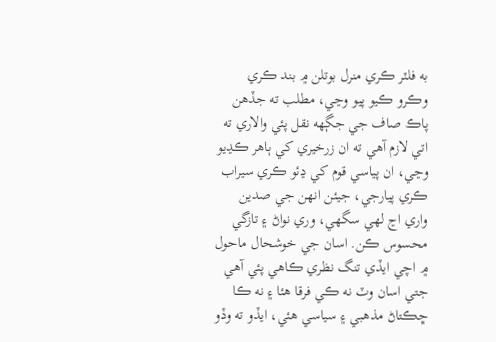به فلٽر ڪري منرل بوتلن ۾ بند ڪري وڪرو ڪيو پيو وڃي، مطلب ته جڏھن پاڪ صاف جي جڳهه نقل پئي والاري ته اتي لازم آھي ته ان زرخيري کي ٻاھر ڪڍيو وڃي، ان پياسي قوم کي ڍئو ڪري سيراب ڪري پيارجي، جيئن انھن جي صدين واري اڃ لھي سگھي، وري نواڻ ۽ تازگي محسوس ڪن. اسان جي خوشحال ماحول ۾ اچي ايڏي تنگ نظري ڪاھي پئي آھي جتي اسان وٽ نه ڪي فرقا ھئا ۽ نه ڪا ڇڪتاڻ مذهبي ۽ سياسي ھئي، ايڏو ته وڏو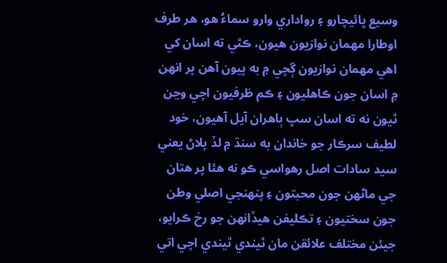وسيع ڀائيچارو ۽ رواداري وارو سماءُ ھو، ھر طرف اوطارا مھمان نوازيون هيون، ڪٿي ته اسان کي اهي مهمان نوازيون ڳچي ۾ به پيون آھن پر انھن ۾ اسان جون ڪاھليون ۽ ڪم ظرفيون اچي وڃن ٿيون نه ته اسان سڀ ٻاھران آيل آھيون، خود لطيف سرڪار جو خاندان به سنڌ ۾ لڏ پلاڻ يعني سيد سادات اصل رهواسي ڪو نه ھئا پر ھتان جي ماڻھن جون محبتون ۽ پنهنجي اصلي وطن جون سختيون ۽ تڪليفن ھيڏانھن جو رخ ڪرايو، جيئن مختلف علائقن مان ٿيندي ٿيندي اچي اتي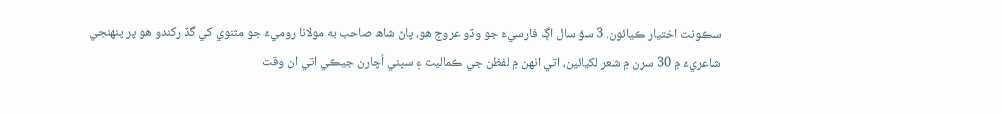سڪونت اختيار ڪيائون. 3 سؤ سال اڳ فارسيءَ جو وڏو عروج ھو، پاڻ شاھ صاحب به مولانا روميءَ جو مثنوي کي گڏ رکندو ھو پر پنهنجي شاعريءَ ۾ 30 سرن ۾ شعر لکيائين، اتي انھن ۾ لفظن جي ڪماليت ۽ سڀني اُچارن جيڪي اتي ان وقت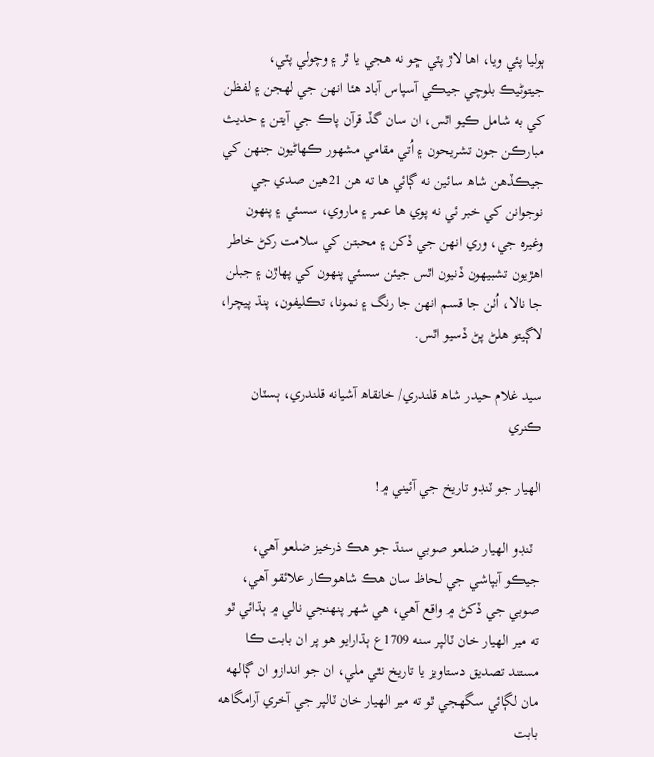ٻوليا پئي ويا، اھا لاڙ پٽي ڇو نه ھجي يا ٿر ۽ وچولي پٽي، جيتوڻيڪ بلوچي جيڪي آسپاس آباد ھئا انھن جي لھجن ۽ لفظن کي به شامل ڪيو اٿس، ان سان گڏ قرآن پاڪ جي آيتن ۽ حديث مبارڪن جون تشريحون ۽ اُتي مقامي مشھور ڪھاڻيون جنهن کي جيڪڏهن شاھ سائين نه ڳائي ھا ته ھن 21هين صدي جي نوجوانن کي خبر ئي نه پوي ھا عمر ۽ ماروي، سسئي ۽ پنهون وغيرہ جي، وري انھن جي ڏکن ۽ محبتن کي سلامت رکڻ خاطر اھڙيون تشبيهون ڏنيون اٿس جيئن سسئي پنهون کي پهاڙن ۽ جبلن جا نالا، اُٺن جا قسم انھن جا رنگ ۽ نمونا، تڪليفون، پنڌ پيچرا، لاڳيتو هلڻ پڻ ڏسيو اٿس.

سيد غلام حيدر شاھ قلندري/ خانقاھ آشيانه قلندري، ٻسٽان ڪنري

الھيار جو ٽنڊو تاريخ جي آئيني ۾!

  ٽنڊو الھيار ضلعو صوبي سنڌ جو ھڪ ذرخيز ضلعو آهي، جيڪو آبپاشي جي لحاظ سان ھڪ شاھوڪار علائقو آهي، صوبي جي ڏکڻ ۾ واقع آهي، ھي شھر پنهنجي نالي ۾ ٻڌائي ٿو ته مير الھيار خان ٽالپر سنه 1709ع ٻڌارايو ھو پر ان بابت ڪا مستند تصديق دستاويز يا تاريخ نٿي ملي، ان جو اندازو ان ڳالهه مان لڳائي سگهجي ٿو ته مير الھيار خان ٽالپر جي آخري آرامگاهه بابت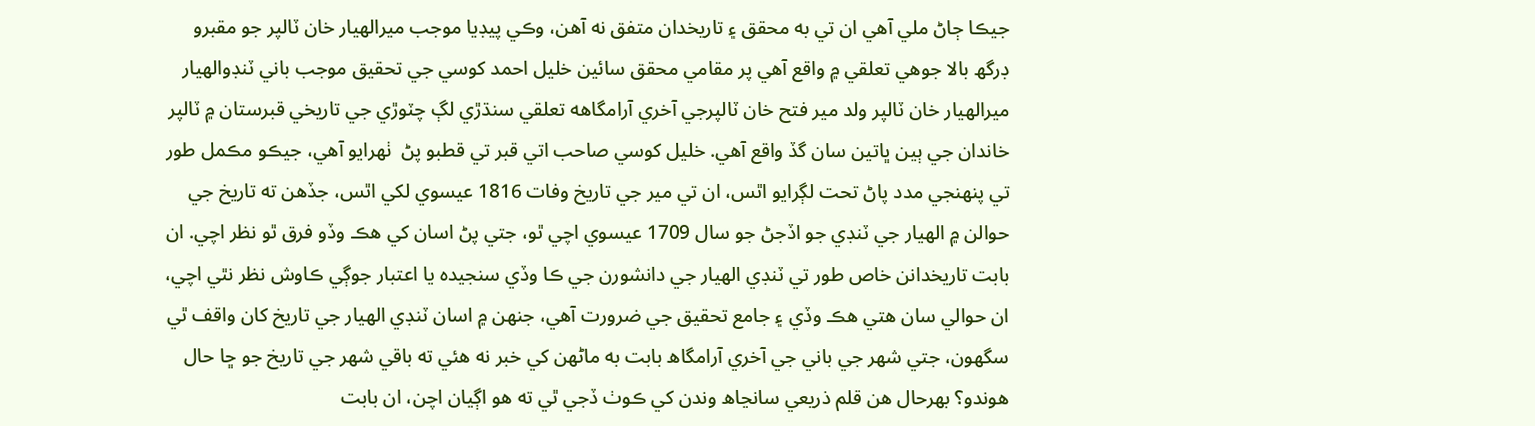جيڪا ڄاڻ ملي آهي ان تي به محقق ۽ تاريخدان متفق نه آهن، وڪي پيڊيا موجب ميرالھيار خان ٽالپر جو مقبرو ڊرگھ بالا جوھي تعلقي ۾ واقع آهي پر مقامي محقق سائين خليل احمد کوسي جي تحقيق موجب باني ٽنڊوالھيار ميرالھيار خان ٽالپر ولد مير فتح خان ٽالپرجي آخري آرامگاهه تعلقي سنڌڙي لڳ چٽوڙي جي تاريخي قبرستان ۾ ٽالپر خاندان جي ٻين ڀاتين سان گڏ واقع آهي. خليل کوسي صاحب اتي قبر تي قطبو پڻ  ٺھرايو آهي، جيڪو مڪمل طور تي پنهنجي مدد پاڻ تحت لڳرايو اٿس، ان تي مير جي تاريخ وفات 1816 عيسوي لکي اٿس، جڏهن ته تاريخ جي حوالن ۾ الھيار جي ٽنڊي جو اڏجڻ جو سال 1709 عيسوي اچي ٿو، جتي پڻ اسان کي ھڪ وڏو فرق ٿو نظر اچي. ان بابت تاريخدانن خاص طور تي ٽنڊي الھيار جي دانشورن جي ڪا وڏي سنجيده يا اعتبار جوڳي ڪاوش نظر نٿي اچي، ان حوالي سان ھتي ھڪ وڏي ۽ جامع تحقيق جي ضرورت آهي، جنهن ۾ اسان ٽنڊي الھيار جي تاريخ کان واقف ٿي سگھون، جتي شھر جي باني جي آخري آرامگاھ بابت به ماڻهن کي خبر نه ھئي ته باقي شھر جي تاريخ جو ڇا حال ھوندو؟ بهرحال ھن قلم ذريعي سانڃاھ وندن کي ڪوٺ ڏجي ٿي ته ھو اڳيان اچن، ان بابت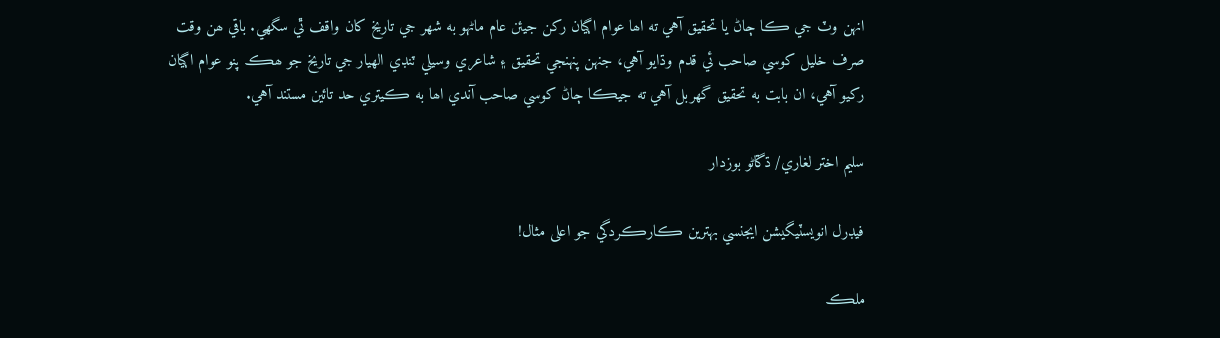انهن وٽ جي ڪا ڄاڻ يا تحقيق آهي ته اھا عوام اڳيان رکن جيئن عام ماڻهو به شھر جي تاريخ کان واقف ٿي سگهي. باقي ھن وقت صرف خليل کوسي صاحب ئي قدم وڌايو آهي، جنهن پنهنجي تحقيق ۽ شاعري وسيلي ٽنڊي الھيار جي تاريخ جو ھڪ پنو عوام اڳيان رکيو آهي، ان بابت به تحقيق گھربل آهي ته جيڪا ڄاڻ کوسي صاحب آندي اھا به ڪيتري حد تائين مستند آهي.

سليم اختر لغاري/ ڌڱاڻو بوزدار

فيڊرل انويسٽيگيشن ايجنسي بهترين ڪارڪردگي جو اعلى مثال!

ملڪ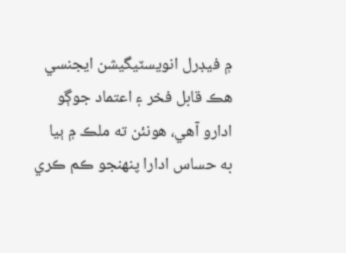۾ فيڊرل انويسٽيگيشن ايجنسي هڪ قابل فخر ۽ اعتماد جوڳو ادارو آهي، هونئن ته ملڪ ۾ ٻيا به حساس ادارا پنهنجو ڪم ڪري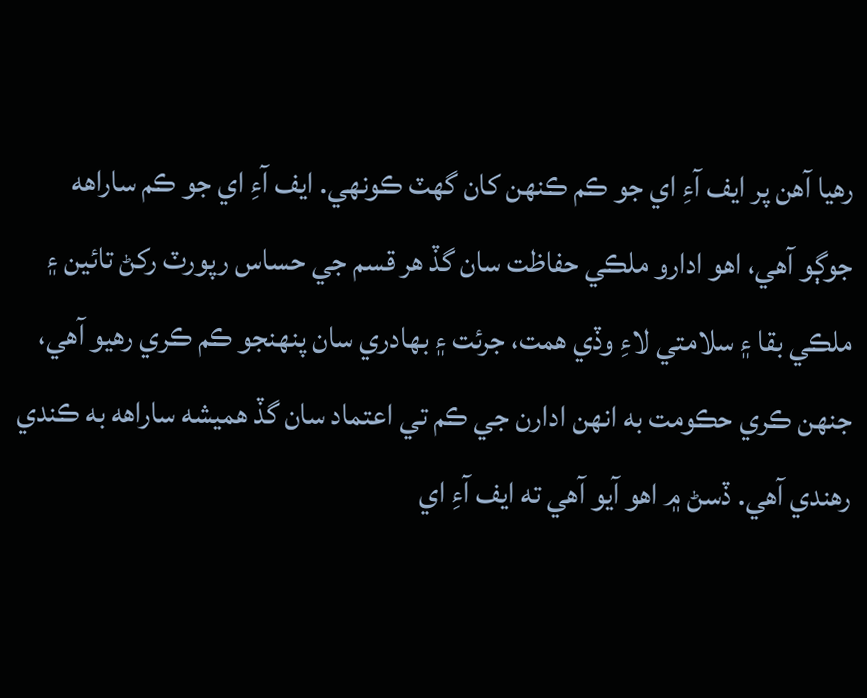رهيا آهن پر ايف آءِ اي جو ڪم ڪنهن کان گهٽ ڪونهي. ايف آءِ اي جو ڪم ساراهه جوڳو آهي، اهو ادارو ملڪي حفاظت سان گڏ هر قسم جي حساس رپورٽ رکڻ تائين ۽ ملڪي بقا ۽ سلامتي لاءِ وڏي همت، جرئت ۽ بهادري سان پنهنجو ڪم ڪري رهيو آهي، جنهن ڪري حڪومت به انهن ادارن جي ڪم تي اعتماد سان گڏ هميشه ساراهه به ڪندي رهندي آهي. ڏسڻ ۾ اهو آيو آهي ته ايف آءِ اي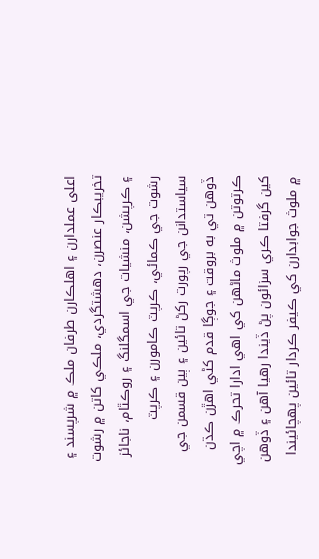اعلى عملدارن ۽ اهلڪارن طرفان ملڪ ۾ شرپسند ۽ تخريبڪار عنصرن، دهشتگردي، ملڪي کاتن ۾ رشوت ۽ ڪرپشن، منشيات جي اسمگلنگ ۽ روڪٿام، ناجائز رشوت جي ڪمائي، ڪرپٽ ڪامورن ۽ ڪرپٽ سياستدانن جي رپورت رکڻ تائين ۽ ٻين قسمن جي ڏوهن تي به بروقت ۽ جوڳا قدم کڻي اهڙن ڪڌن ڪرتوتن ۾ ملوث ماڻهن کي اهي ادارا تحرڪ ۾ اچي کين گرفتا ڪري سزائون پڻ ڏيندا رهيا آهن ۽ ڏوهن ۾ ملوث جوابدارن کي ڪيفر ڪردار تائين پهچائيندا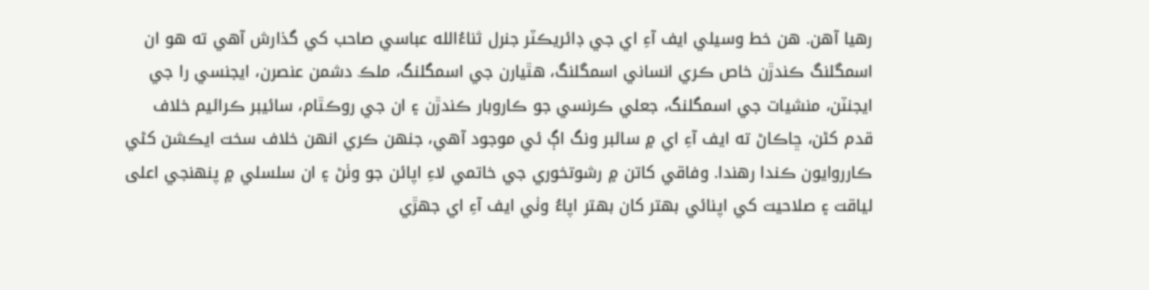رهيا آهن. هن خط وسيلي ايف آءِ اي جي ڊائريڪٽر جنرل ثناءُالله عباسي صاحب کي گذارش آهي ته هو ان اسمگلنگ ڪندڙن خاص ڪري انساني اسمگلنگ، هٿيارن جي اسمگلنگ، ملڪ دشمن عنصرن، ايجنسي را جي ايجنٽن، منشيات جي اسمگلنگ، جعلي ڪرنسي جو ڪاروبار ڪندڙن ۽ ان جي روڪٿام، سائيبر ڪرائيم خلاف قدم کڻن، ڇاڪاڻ ته ايف آءِ اي ۾ سائبر ونگ اڳ ئي موجود آهي، جنهن ڪري انهن خلاف سخت ايڪشن کڻي ڪارروايون ڪندا رهندا. وفاقي کاتن ۾ رشوتخوري جي خاتمي لاءِ اپائن جو وٺڻ ۽ ان سلسلي ۾ پنهنجي اعلى لياقت ۽ صلاحيت کي اپنائي بهتر کان بهتر اپاءُ وٺي ايف آءِ اي جهڙي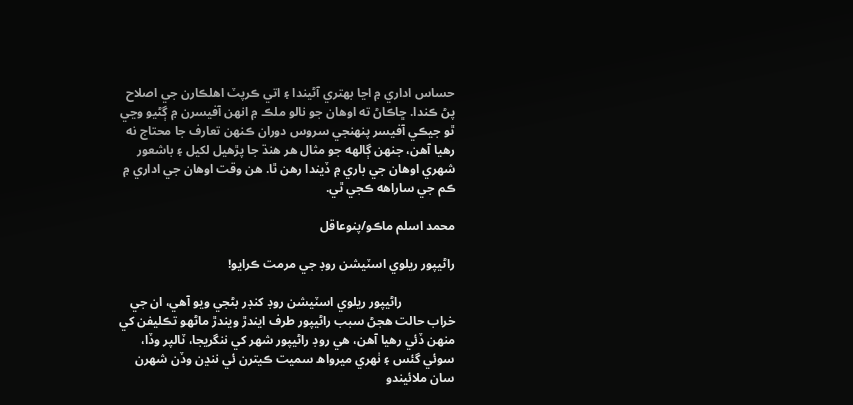حساس اداري ۾ اڃا بهتري آڻيندا ۽ اتي ڪرپٽ اهلڪارن جي اصلاح پڻ ڪندا. ڇاڪاڻ ته اوهان جو نالو ملڪ ۾ انهن آفيسرن ۾ ڳڻيو وڃي ٿو جيڪي آفيسر پنهنجي سروس دوران ڪنهن تعارف جا محتاج نه رهيا آهن، جنهن ڳالهه جو مثال هر هنڌ جا پڙهيل لکيل ۽ باشعور شهري اوهان جي باري ۾ ڏيندا رهن ٿا. هن وقت اوهان جي اداري ۾ ڪم جي ساراهه ڪجي ٿي.

محمد اسلم ماڪو/پنوعاقل

راڻيپور ريلوي اسٽيشن روڊ جي مرمت ڪرايو!

                 راڻيپور ريلوي اسٽيشن روڊ کنڊر بڻجي ويو آهي، ان جي خراب حالت ھجڻ سبب راڻيپور طرف ايندڙ ويندڙ ماڻھو تڪليفن کي منھن ڏئي رھيا آھن، ھي روڊ راڻيپور شھر کي ننگريجا، ٽالپر وڏا، سوئي گئس ۽ ٺھري ميرواھ سميت ڪيترن ئي ننڍن وڏن شھرن سان ملائيندو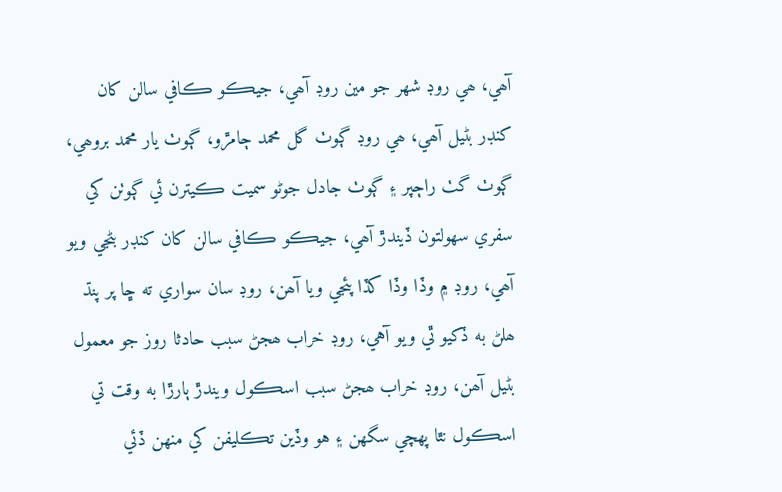آھي، ھي روڊ شھر جو مين روڊ آھي، جيڪو ڪافي سالن کان کنڊر بڻيل آھي، ھي روڊ ڳوٺ گل محمد ڄامڙو، ڳوٺ يار محمد بروھي، ڳوٺ گٺ راڄپر ۽ ڳوٺ جادل جوڻو سميت ڪيترن ئي ڳوٺن کي سفري سھولتون ڏيندڙ آھي، جيڪو ڪافي سالن کان کنڊر بڻجي ويو آھي، روڊ ۾ وڏا وڏا کڏا پئجي ويا آھن، روڊ سان سواري ته ڇا پر پنڌ ھلڻ به ڏکيو ٿي ويو آهي، روڊ خراب ھجڻ سبب حادثا روز جو معمول بڻيل آھن، روڊ خراب ھجڻ سبب اسڪول ويندڙ ٻارڙا به وقت تي اسڪول نٿا پھچي سگھن ۽ هو وڏين تڪليفن کي منھن ڏئي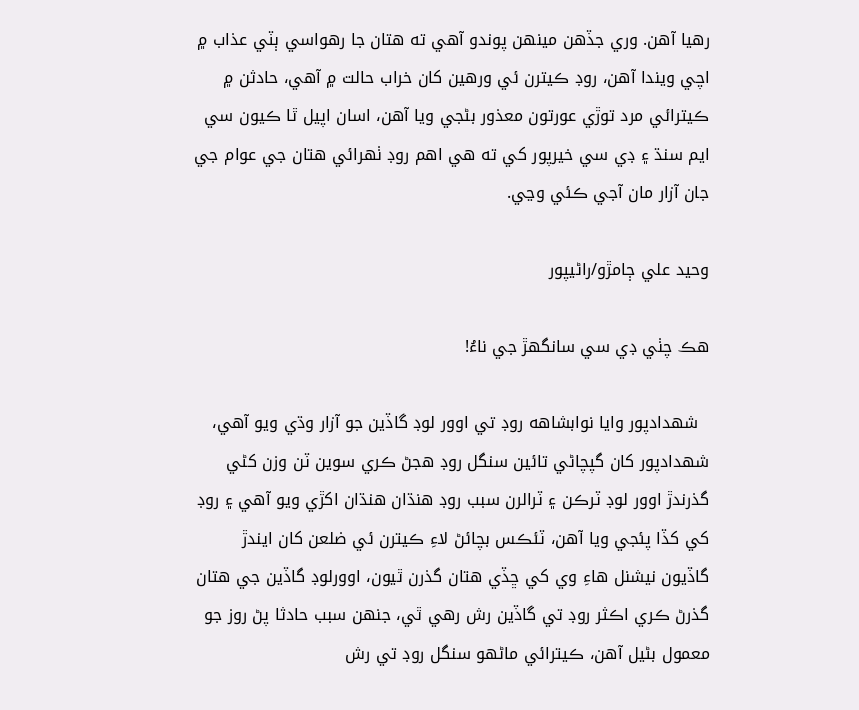رھيا آھن. وري جڏھن مينھن پوندو آهي ته هتان جا رهواسي ٻٽي عذاب ۾ اچي ويندا آهن، روڊ ڪيترن ئي ورھين کان خراب حالت ۾ آھي، حادثن ۾ ڪيترائي مرد توڙي عورتون معذور بڻجي ويا آھن، اسان اپيل ٿا ڪيون سي ايم سنڌ ۽ ڊي سي خيرپور کي ته هي اهم روڊ ٺھرائي هتان جي عوام جي جان آزار مان آجي ڪئي وڃي.

وحيد علي ڄامڙو/راڻيپور

هڪ چٺي ڊي سي سانگهڙ جي ناءُ!

  شھدادپور وايا نوابشاھه روڊ تي اوور لوڊ گاڏين جو آزار وڌي ويو آھي، شھدادپور کان گپچاڻي تائين سنگل روڊ ھجڻ ڪري سوين ٽن وزن کڻي گذرندڙ اوور لوڊ ٽرڪن ۽ ٽرالرن سبب روڊ ھنڌان هنڌان اکڙي ويو آھي ۽ روڊ کي کڏا پئجي ويا آھن، ٽئڪس بچائڻ لاءِ ڪيترن ئي ضلعن کان ايندڙ گاڏيون نيشنل هاءِ وي کي ڇڏي هتان گذرن ٿيون، اوورلوڊ گاڏين جي هتان گذرڻ ڪري اڪثر روڊ تي گاڏين رش رهي ٿي، جنهن سبب حادثا پڻ روز جو معمول بڻيل آھن، ڪيترائي ماڻھو سنگل روڊ تي رش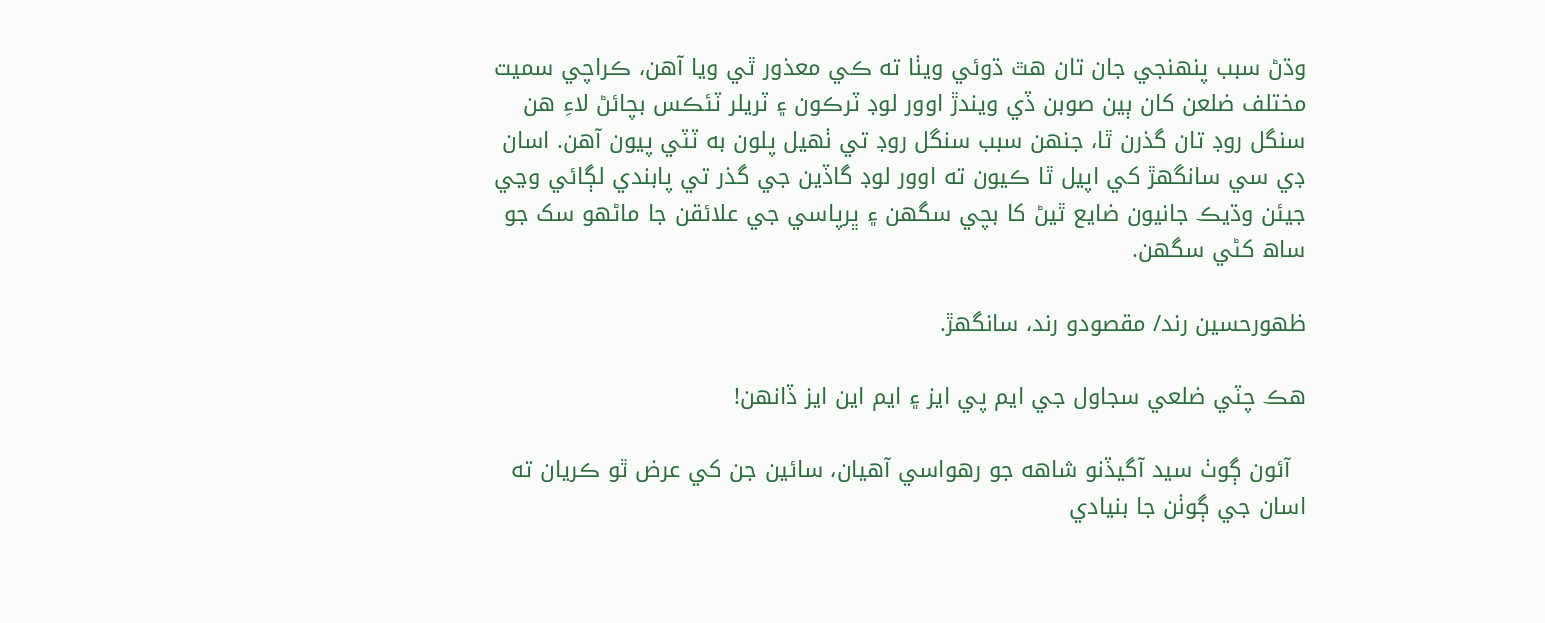وڌڻ سبب پنهنجي جان تان هٿ ڌوئي ويٺا ته ڪي معذور ٿي ويا آھن، ڪراچي سميت مختلف ضلعن کان ٻين صوبن ڏي ويندڙ اوور لوڊ ٽرڪون ۽ ٽريلر ٽئڪس بچائڻ لاءِ ھن سنگل روڊ تان گذرن ٿا، جنهن سبب سنگل روڊ تي ٺھيل پلون به ٽٽي پيون آھن. اسان ڊي سي سانگهڙ کي اپيل ٿا ڪيون ته اوور لوڊ گاڏين جي گذر تي پابندي لڳائي وڃي جيئن وڌيڪ جانيون ضايع ٿيڻ کا بچي سگهن ۽ ڀرپاسي جي علائقن جا ماڻھو سک جو ساھ کڻي سگهن.

ظھورحسين رند/ مقصودو رند، سانگهڙ.

هڪ چٽي ضلعي سجاول جي ايم پي ايز ۽ ايم اين ايز ڏانهن!

  آئون ڳوٺ سيد آگيڏنو شاهه جو رهواسي آهيان، سائين جن کي عرض ٿو ڪريان ته اسان جي ڳوٺن جا بنيادي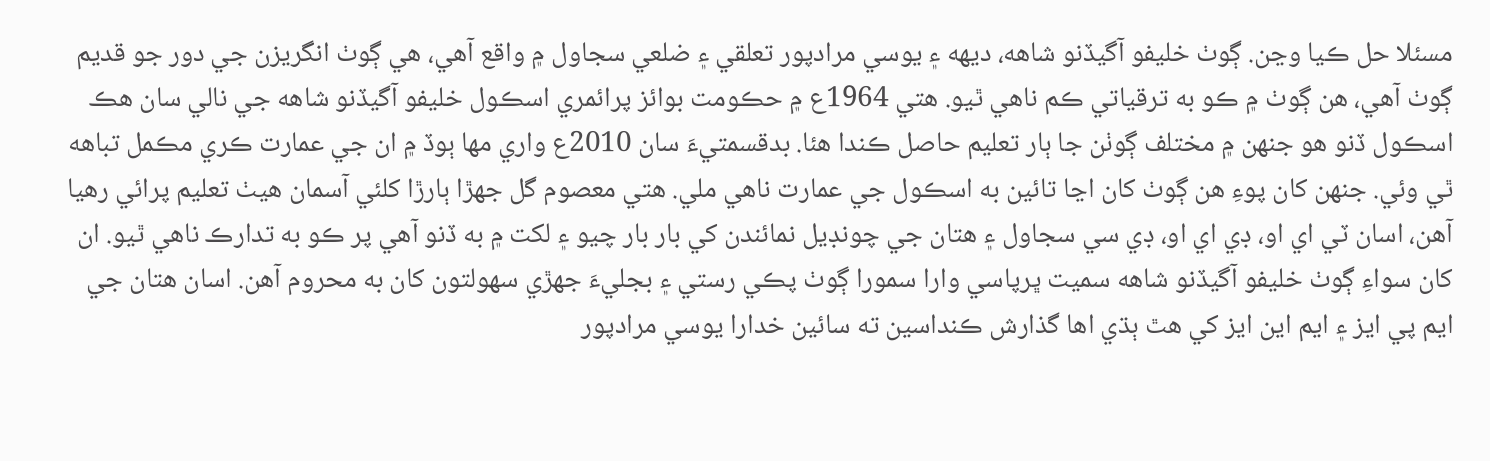مسئلا حل ڪيا وڃن. ڳوٺ خليفو آگيڏنو شاهه، ديهه ۽ يوسي مرادپور تعلقي ۽ ضلعي سجاول ۾ واقع آهي، هي ڳوٺ انگريزن جي دور جو قديم ڳوٺ آهي، هن ڳوٺ ۾ ڪو به ترقياتي ڪم ناهي ٿيو. هتي 1964ع ۾ حڪومت بوائز پرائمري اسڪول خليفو آگيڏنو شاهه جي نالي سان هڪ اسڪول ڏنو هو جنهن ۾ مختلف ڳوٺن جا ٻار تعليم حاصل ڪندا هئا. بدقسمتيءَ سان 2010ع واري مھا ٻوڏ ۾ ان جي عمارت ڪري مڪمل تباهه ٿي وئي. جنهن کان پوءِ هن ڳوٺ کان اڃا تائين به اسڪول جي عمارت ناهي ملي. هتي معصوم گل جهڙا ٻارڙا کلئي آسمان هيٺ تعليم پرائي رهيا آهن، اسان ٽي اي او، ڊي اي او، ڊي سي سجاول ۽ هتان جي چونڊيل نمائندن کي بار بار چيو ۽ لکت ۾ به ڏنو آهي پر ڪو به تدارڪ ناهي ٿيو. ان کان سواءِ ڳوٺ خليفو آگيڏنو شاهه سميت ڀرپاسي وارا سمورا ڳوٺ پڪي رستي ۽ بجليءَ جهڙي سهولتون کان به محروم آهن. اسان هتان جي ايم پي ايز ۽ ايم اين ايز کي هٿ ٻڌي اها گذارش ڪنداسين ته سائين خدارا يوسي مرادپور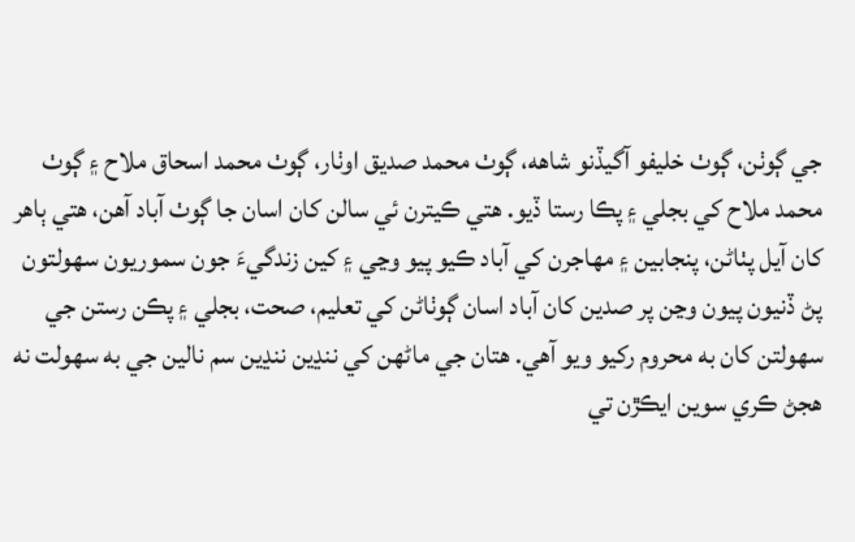جي ڳوٺن، ڳوٺ خليفو آگيڏنو شاهه، ڳوٺ محمد صديق اوٺار، ڳوٺ محمد اسحاق ملاح ۽ ڳوٺ محمد ملاح کي بجلي ۽ پڪا رستا ڏيو. هتي ڪيترن ئي سالن کان اسان جا ڳوٺ آباد آهن، هتي ٻاهر کان آيل پٺاڻن، پنجابين ۽ مهاجرن کي آباد ڪيو پيو وڃي ۽ کين زندگيءَ جون سموريون سهولتون پڻ ڏنيون پيون وڃن پر صدين کان آباد اسان ڳوٺاڻن کي تعليم، صحت، بجلي ۽ پڪن رستن جي سهولتن کان به محروم رکيو ويو آهي. هتان جي ماڻهن کي ننڍين ننڍين سم نالين جي به سهولت نه هجڻ ڪري سوين ايڪڙن تي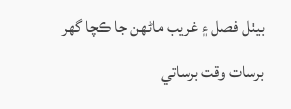بيٺل فصل ۽ غريب ماڻهن جا ڪچا گهر برسات وقت برساتي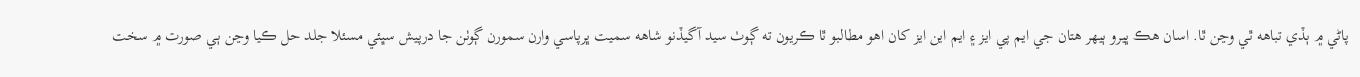پاڻي ۾ ٻڏي تباهه ٿي وڃن ٿا. اسان هڪ ڀيرو ٻيهر هتان جي ايم پي ايز ۽ ايم اين ايز کان اهو مطالبو ٿا ڪريون ته ڳوٺ سيد آگيڏنو شاهه سميت ڀرپاسي وارن سمورن ڳوٺن جا درپيش سڀئي مسئلا جلد حل ڪيا وڃن ٻي صورت ۾ سخت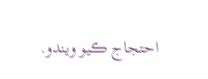احتجاج ڪيو ويندو.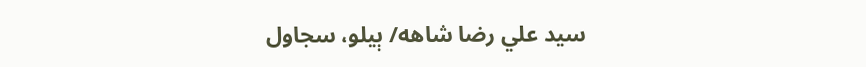سيد علي رضا شاهه/ ٻيلو، سجاول